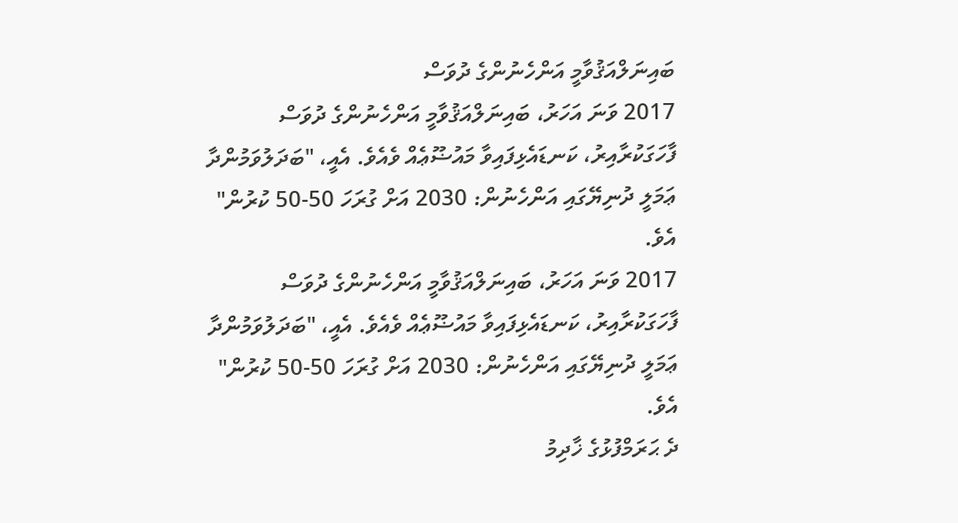ބައިނަލްއަޤުވާމީ އަންހެނުންގެ ދުވަސް
2017 ވަނަ އަހަރު، ބައިނަލްއަޤުވާމީ އަންހެނުންގެ ދުވަސް ފާހަގަކުރާއިރު، ކަނޑައެޅިފައިވާ މައުޟޫޢެއް ވެއެވެ. އެއީ، "ބަދަލުވަމުންދާ ޢަމަލީ ދުނިޔޭގައި އަންހެނުން: 2030 އަށް ގުރަހަ 50-50 ކުރުން" އެވެ.
2017 ވަނަ އަހަރު، ބައިނަލްއަޤުވާމީ އަންހެނުންގެ ދުވަސް ފާހަގަކުރާއިރު، ކަނޑައެޅިފައިވާ މައުޟޫޢެއް ވެއެވެ. އެއީ، "ބަދަލުވަމުންދާ ޢަމަލީ ދުނިޔޭގައި އަންހެނުން: 2030 އަށް ގުރަހަ 50-50 ކުރުން" އެވެ.
ދެ ޙަރަމްފުޅުގެ ޚާދިމު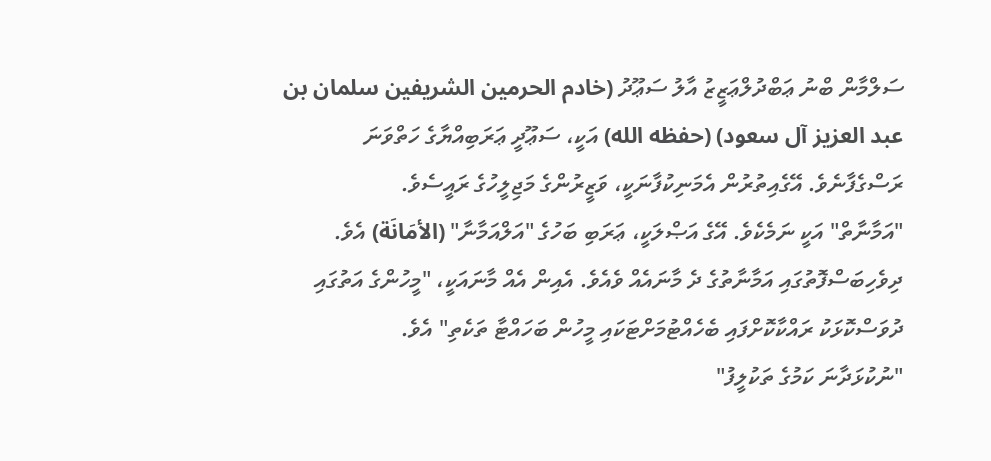ސަލްމާން ބްނު ޢަބްދުލްޢަޒީޒު އާލު ސަޢޫދު (خادم الحرمين الشريفين سلمان بن عبد العزيز آل سعود) (حفظه الله) އަކީ، ސަޢޫދީ ޢަރަބިއްޔާގެ ހަތްވަނަ ރަސްގެފާނެވެ. އޭގެއިތުރުން އެމަނިކުފާނަކީ، ވަޒީރުންގެ މަޖިލީހުގެ ރައީސެވެ.
"އަމާނާތް" އަކީ ނަމެކެވެ. އޭގެ އަޞްލަކީ، ޢަރަބި ބަހުގެ "އަލްއަމާނާ" (الأمَانَة) އެވެ. ދިވެހިބަސްފޮތުގައި އަމާނާތުގެ ދެ މާނައެއް ވެއެވެ. އެއިން އެއް މާނައަކީ، "މީހުންގެ އަތުގައި ދުވަސްކޮޅަކު ރައްކާކޮށްފައި ބެހެއްޓުމަށްޓަކައި މީހުން ބަހައްޓާ ތަކެތި" އެވެ.
"ނުކުޅަދާނަ ކަމުގެ ތަކުލީފު"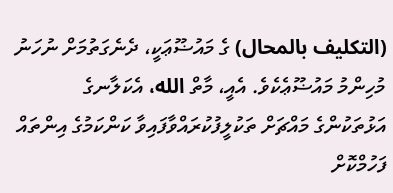(التكليف بالمحال) ގެ މައުޟޫޢަކީ، ދެނެގަތުމަށް ނުހަނު މުހިންމު މައުޟޫޢެކެވެ. އެއީ، މާތް الله، އެކަލާނގެ އަޅުތަކުންގެ މައްޗަށް ތަކުލީފުކުރައްވާފައިވާ ކަންކަމުގެ އިންތައް ފަހުމްކޮށް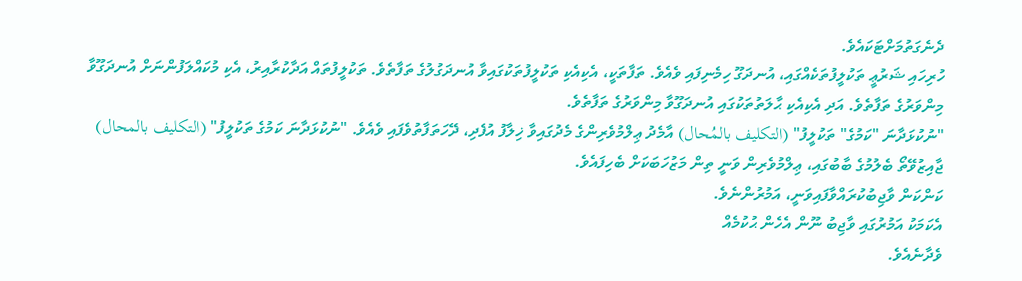ދެނެގަތުމަށްޓަކައެވެ.
ހުރިހައި ޝަރުޢީ ތަކުލީފުތަކެއްގައި، އުނދަގޫ ހިމެނިފައި ވެއެވެ. ތަފާތަކީ، އެކިއެކި ތަކުލީފުތަކުގައިވާ އުނދަގުލުގެ ތަފާތެވެ. ތަކުލީފުތައް އަދާކުރާއިރު، އެކި މުކައްލަފުންނަށް އުނދަގޫވާ މިންވަރުގެ ތަފާތެވެ. އަދި އެކިއެކި ޙާލަތުތަކުގައި އުނދަގޫވާ މިންވަރުގެ ތަފާތެވެ.
"ނުކުޅަދާނަ "ކަމުގެ" ތަކުލީފު" (التكليف بالمُحال) އާމެދު ޢިލްމުވެރިންގެ މެދުގައިވާ ޚިލާފު އުފެދި، ދޭހަތަފާތުވެފައި ވެއެވެ. "ނުކުޅަދާނަ ކަމުގެ ތަކުލީފު" (التكليف بالمحال) ޖާއިޒުވޭތޯ ބެލުމުގެ ބާބުގައި، ޢިލްމުވެރިން ވަނީ ތިން މަޒުހަބަކަށް ބެހިފައެވެ.
ކަންކަން ވާޖިބުކުރައްވާފައިވަނީ، އަމުރުންނެވެ.
އެކަމަކު އަމުރުގައި ވާޖިބު ނޫން އެހެން ޙުކުމެއް
ވެދާނެއެވެ.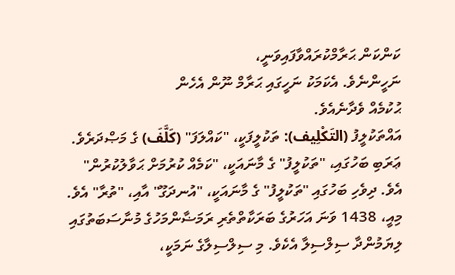ކަންކަން ޙަރާމްކުރައްވާފައިވަނީ،
ނަހީންނެވެ. އެކަމަކު ނަހީގައި ޙަރާމް ނޫން އެހެން
ޙުކުމެއް ވެދާނެއެވެ.
އައްތަކުލީފު (التَكْلِيف): ތަކުލީފަކީ، "ކައްލަފަ" (كَلَّفَ) ގެ މަޞްދަރެވެ. ޢަރަބި ބަހުގައި، "ތަކުލީފު" ގެ މާނައަކީ، "ކަމެއް ކުރުމަށް ޙަވާލުކުރުން" އެވެ. ދިވެހި ބަހުގައި "ތަކުލީފު" ގެ މާނައަކީ، "އުނދަގޫ" އާއި، "ތުރާ" އެވެ.
މިއީ، 1438 ވަނަ އަހަރުގެ ބަރަކާތްތެރި ރަމަޟާންމަހުގެ މުނާސަބަތުގައި ލިޔަމުންދާ ސިލްސިލާ އެކެވެ. މި ސިލްސިލާގެ ނަމަކީ،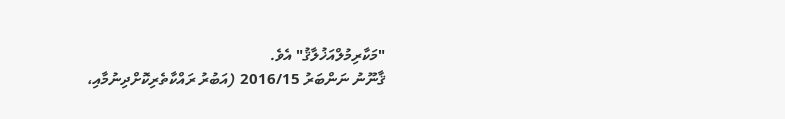"މަކާރިމުލްއަޚުލާޤު" އެވެ.
ޤާނޫނު ނަންބަރު 2016/15 (އަބުރު ރައްކާތެރިކޮށްދިނުމާއި،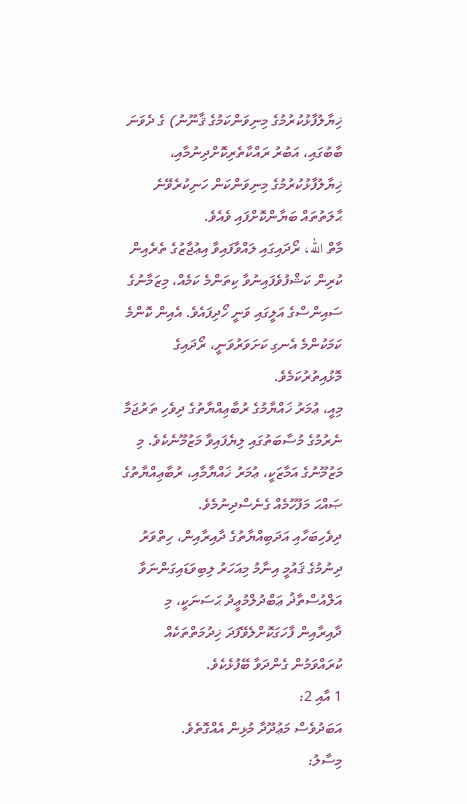ޚިޔާލުފާޅުކުރުމުގެ މިނިވަންކަމުގެ ޤާނޫނު) ގެ ދެވަނަ ބާބުގައި، އަބުރު ރައްކާތެރިކޮށްދިނުމާއި، ޚިޔާލުފާޅުކުރުމުގެ މިނިވަންކަން ހަނިކުރެވޭނެ ޙާލަތުތައް ބަޔާންކޮށްފައި ވެއެވެ.
މާތް الله، ރޯދައިގައި ލައްވާފައިވާ އިޢުޖާޒުގެ ތެރެއިން ކުރިން ކަޝްފުވެފައިނުވާ ކިތަންމެ ކަމެއް، މިޒަމާނުގެ ސައިންސްގެ އަލީގައި ވަނީ ހޯދިފައެވެ. އެއިން ކޮންމެ ކަމަކުންމެ އެނގި ކަށަވަރުވަނީ، ރޯދައިގެ މޮޅުއިތުރުކަމެވެ.
މިއީ، ޢުމަރު ޚައްޔާމުގެ ރުބާޢިއްޔާތުގެ ދިވެހި ތަރުޖަމާ ނެރުމުގެ މުސާބަތުގައި ލިޔެފައިވާ މަޒުމޫނެކެވެ. މި މަޒުމޫނުގެ އަމާޒަކީ، ޢުމަރު ޚައްޔާމާއި، ރުބާޢިއްޔާތުގެ ޞައްޙަ މަފުހޫމެއް ގެނެސްދިނުމެވެ.
ދިވެހިބަހާއި އަދަބިއްޔާތުގެ ދާއިރާއިން، ހިތްވަރު ދިނުމުގެ ޤައުމީ އިނާމު މިއަހަރު ލިބިވަޑައިގަންނަވާ އަލްއުސްތާޛު ޢަބްދުލްމުޢީދު ޙަސަނަކީ، މި ދާއިރާއިން ފާހަގަކޮށްލެވޭފަދަ ޚިދުމަތްތަކެއް ކުރައްވަމުން ގެންދަވާ ބޭފުޅެކެވެ.
1 އާއި 2:
އަބަދުވެސް މަޢުދޫދާ މުޅިން އެއްގޮތެވެ.
މިސާލު: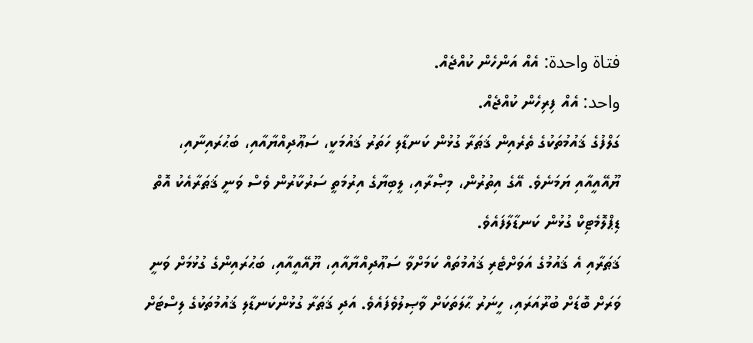فتاة واحدة: އެއް އަންހެން ކުއްޖެއް.
واحد: އެއް ފިރިހެން ކުއްޖެއް.
ގަލްފުގެ ޤައުމުތަކުގެ ތެރެއިން ޤަޠަރާ ގުޅުން ކަނޑާލި ހަތަރު ޤައުމަކީ، ސަޢޫދިއްޔާއާއި، ބަޙުރައިނާއި، ޔޫއޭއީއާއި ޔަމަނެވެ. އޭގެ އިތުރުން، މިޞްރާއި، ލީބިޔާގެ އިރުމަތީ ސަރުކާރުން ވެސް ވަނީ ޤަޠަރާއެކު އޮތް ޑިޕްލޮމެޓިކް ގުޅުން ކަނޑާލާފައެވެ.
ޤަޠަރާއި އެ ޤައުމުގެ އަވަށްޓެރި ޤައުމުތައް ކަމަށްވާ ސަޢޫދިއްޔާއާއި، ޔޫއޭއީއާއި، ބަޙުރައިންގެ ގުޅުމަށް ވަނީ ވަރަށް ބޮޑަށް ބުރޫއަރައި، ހީނަރު ޙާލަތަކަށް ވާޞިލުވެފައެވެ. އަދި ޤަޠަރާ ގުޅުންކަނޑާލި ޤައުމުތަކުގެ ލިސްޓަށް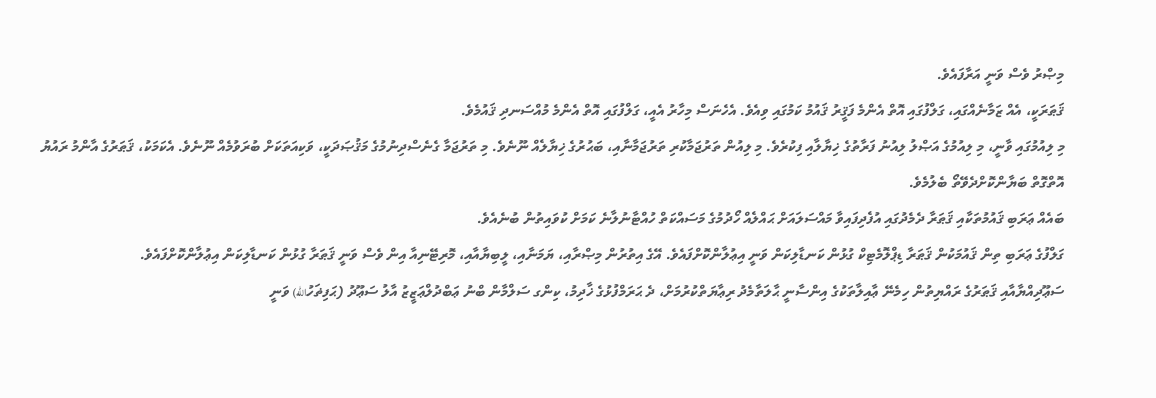މިޞްރު ވެސް ވަނީ އަރާފައެވެ.
ޤަޠަރަކީ، އެއް ޒަމާނެއްގައި، ގަލްފުގައި އޮތް އެންމެ ފަޤީރު ޤައުމު ކަމުގައި ވިއެވެ. އެހެނަސް މިހާރު އެއީ، ގަލްފުގައި އޮތް އެންމެ މުއްސަނދި ޤައުމެވެ.
މި ލިއުމުގައި ވާނީ، މި ލިއުމުގެ އަޞްލު ލިއުނު ފަރާތުގެ ޚިޔާލާއި ފިކުރެވެ. މި ލިއުން ތަރުޖަމާކުރި ތަރުޖަމާނާއި، ބަޙުރުގެ ޚިޔާލެއް ނޫނެވެ. މި ތަރުޖަމާ ގެނެސްދިނުމުގެ މަޤުޞަދަކީ، ވަކިއަތަކަށް ބުރަވުމެއް ނޫނެވެ. އެކަމަކު، ޤަޠަރުގެ އާންމު ރައުޔު އޮތްގޮތް ބަޔާންކޮށްދެވޭތޯ ބެލުމެވެ.
ބައެއް ޢަރަބި ޤައުމުތަކާއި ޤަޠަރާ ދެމެދުގައި އުފެދިފައިވާ މައްސަލައަށް ޙައްލެއް ހޯދުމުގެ މަސައްކަތް ހުއްޓާނުލާނެ ކަމަށް ކުވައިތުން ބުނެއެވެ.
ގަލްފުގެ ޢަރަބި ތިން ޤައުމަކުން ޤަޠަރާ ޑިޕްލޮމެޓިކް ގުޅުން ކަނޑާލިކަން ވަނީ އިޢުލާންކޮށްފައެވެ. އޭގެ އިތުރުން މިޞްރާއި، ޔަމަނާއި، ލީބިޔާއާއި، މޮރިޓޭނިއާ އިން ވެސް ވަނީ ޤަޠަރާ ގުޅުން ކަނޑާލިކަން އިޢުލާންކޮށްފައެވެ.
ސަޢޫދިއްޔާއާއި ޤަޠަރުގެ ރައްޔިތުން ހިމެނޭ ޢާއިލާތަކުގެ އިންސާނީ ޙާލަތާމެދު ރިޢާޔަތްކުރުމަށް، ދެ ޙަރަމްފުޅުގެ ޚާދިމު، ކިންގ ސަލްމާން ބްނު ޢަބްދުލްޢަޒީޒު އާލު ސަޢޫދު (ޙަފިޡަހުالله) ވަނީ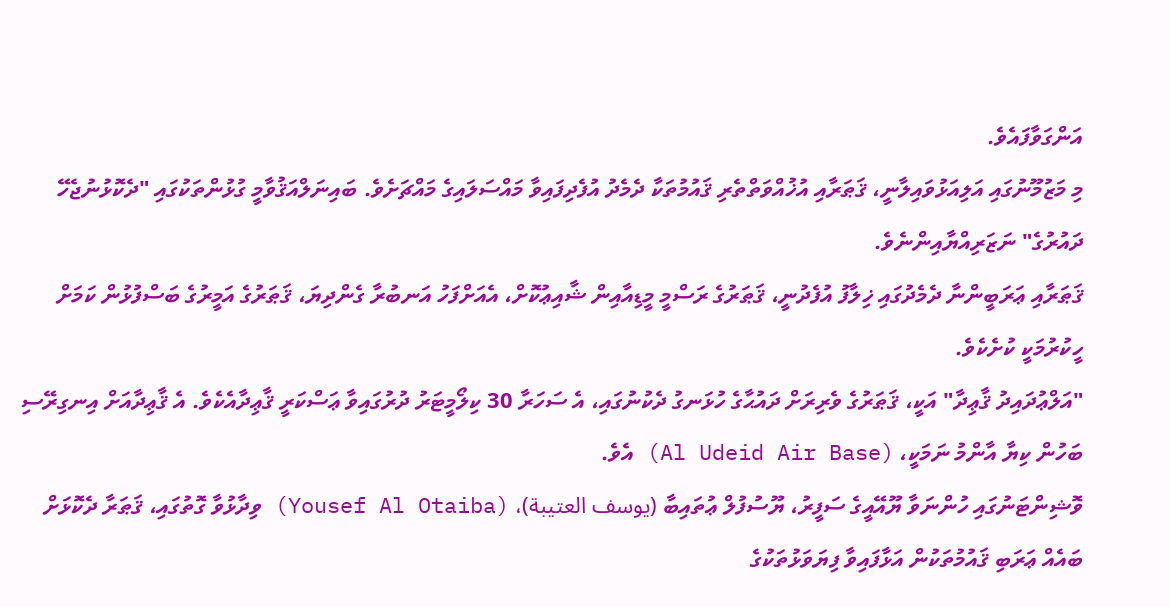އަންގަވާފައެވެ.
މި މަޒުމޫނުގައި އަލިއަޅުވައިލާނީ، ޤަޠަރާއި އުޚުއްވަތްތެރި ޤައުމުތަކާ ދެމެދު އުފެދިފައިވާ މައްސަލައިގެ މައްޗަށެވެ. ބައިނަލްއަޤުވާމީ ގުޅުންތަކުގައި "ދެކޮޅުނުޖެހޭ ދައުރުގެ" ނަޒަރިއްޔާއިންނެވެ.
ޤަޠަރާއި ޢަރަބީންނާ ދެމެދުގައި ޚިލާފު އުފެދުނީ، ޤަޠަރުގެ ރަސްމީ މީޑިއާއިން ޝާއިޢުކޮށް، އެއަށްފަހު އަނބުރާ ގެންދިޔަ، ޤަޠަރުގެ އަމީރުގެ ބަސްފުޅުން ކަމަށް ހީކުރުމަކީ ކުށެކެވެ.
"އަލްޢުދައިދު ޤާޢިދާ" އަކީ، ޤަޠަރުގެ ވެރިރަށް ދައުޙާގެ ހުޅަނގު ދެކުނުގައި، އެ ސަހަރާ 30 ކިލޯމީޓަރު ދުރުގައިވާ ޢަސްކަރީ ޤާޢިދާއެކެވެ. އެ ޤާޢިދާއަށް އިނގިރޭސި ބަހުން ކިޔާ އާންމު ނަމަކީ، (Al Udeid Air Base) އެވެ.
ވޮޝިންޓަނުގައި ހުންނަވާ ޔޫއޭއީގެ ސަފީރު، ޔޫސުފުލް ޢުތައިބާ (يوسف العتيبة)، (Yousef Al Otaiba) ވިދާޅުވާ ގޮތުގައި، ޤަޠަރާ ދެކޮޅަށް ބައެއް ޢަރަބި ޤައުމުތަކުން އަޅާފައިވާ ފިޔަވަޅުތަކުގެ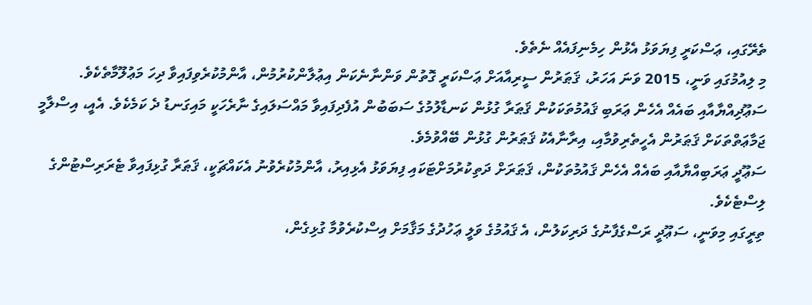ތެރޭގައި، ޢަސްކަރީ ފިޔަވަޅު އެޅުން ހިމެނިފައެއް ނެތެވެ.
މި ލިއުމުގައި ވަނީ، 2015 ވަނަ އަހަރު، ޤަޠަރުން ސީރިއާއަށް ޢަސްކަރީ ގޮތުން ވަންނާނެކަން އިޢުލާންކުރުމުން، އާންމުކުރެވިފައިވާ ދިހަ މަޢުލޫމާތެކެވެ.
ސަޢޫދިއްޔާއާއި ބައެއް އެހެން ޢަރަބި ޤައުމުތަކަކުން ޤަޠަރާ ގުޅުން ކަނޑާލުމުގެ ސަބަބުން އުފެދިފައިވާ މައްސަލައިގެ ނާރެހަކީ މައިގަނޑު ދެ ކަމެކެވެ. އެއީ، އިސްލާމީ ޖަމާޢަތްތަކަށް ޤަޠަރުން އެހީތެރިވުމާއި، އިރާނާއެކު ޤަޠަރުން ގުޅުން ބޭއްވުމެވެ.
ސަޢޫދީ ޢަރަބިއްޔާއާއި ބައެއް އެހެން ޤައުމުތަކުން، ޤަޠަރަށް ދަތިކުރުމަށްޓަކައި ފިޔަވަޅު އެޅިއިރު، އާންމުކުރެވުނު އެކައްޗަކީ، ޤަޠަރާ ގުޅިފައިވާ ޓެރަރިސްޓުންގެ ލިސްޓެކެވެ.
ތިރީގައި މިވަނީ، ސަޢޫދީ ރަސްގެފާނުގެ ދަރިކަލުން، އެ ޤައުމުގެ ވަލީ ޢަހުދުގެ މަޤާމަށް އިސްކުރެވުމާ ގުޅިގެން،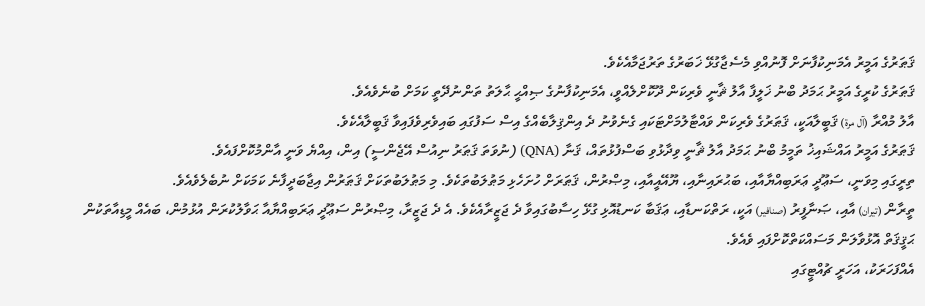ޤަޠަރުގެ އަމީރު އެމަނިކުފާނަށް ފޮނުއްވި މެސެޖާގުޅޭ ޚަބަރުގެ ތަރުޖަމާއެކެވެ.
ޤަޠަރުގެ ކުރީގެ އަމީރު ޙަމަދު ބްނު ޚަލީފާ އާލު ޘާނީ ވެރިކަން ދޫކޮށްލެއްވީ، އެމަނިކުފާނުގެ ޞިއްޙީ ޙާލަތު ތަންނުދޭތީ ކަމަށް ބުނެވެއެވެ.
އާލު މުއްރާ (آل مرة) ޤަބީލާއަކީ، ޤަޠަރުގެ ވެރިކަން ވައްޓާލުމަށްޓަކައި ގެނެވުނު ދެ އިންޤިލާބެއްގެ އިސް ސަފުގައި ބައިވެރިވެފައިވާ ޤަބީލާއެކެވެ.
ޤަޠަރުގެ އަމީރު އައްޝައިޚު ތަމީމު ބްނު ޙަމަދު އާލު ޘާނީ ވިދާޅުވި ބަސްފުޅުތައް، ޤަނާ (QNA) (ނުވަތަ ޤަޠަރު ނިއުސް އޭޖެންސީ) އިން، އިއްޔެ ވަނީ އާންމުކޮށްފައެވެ.
ތިރީގައި މިވަނީ، ސަޢޫދީ ޢަރަބިއްޔާއާއި، ބަޙުރައިނާއި، ޔޫއޭއީއާއި، މިޞްރުން، ޤަޠަރަށް ހުށަހެޅި މަޠުލަބުތަކެވެ. މި މަޠުލަބުތަކަށް ޤަޠަރުން އިޖާބަދީފާނެ ކަމަކަށް ނުބެލެވެއެވެ.
ތީރާން (تيران) އާއި، ޞަނާފީރު (صنافير) އަކީ، ރަތްކަނޑާއި، ޢަޤަބާ ކަނޑުއޮޅި ގުޅޭ ހިސާބުގައިވާ ދެ ޖަޒީރާއެކެވެ. އެ ދެ ޖަޒީރާ، މިޞްރުން ސަޢޫދީ ޢަރަބިއްޔާއާ ޙަވާލުކުރަން އުޅުމުން، ބައެއް މީޑިއާތަކުން ޙަޤީޤަތް އޮޅުވާލަން މަސައްކަތްކޮށްފައި ވެއެވެ.
އެއްފަހަރަކު، އަހަރީ ޗުއްޓީގައި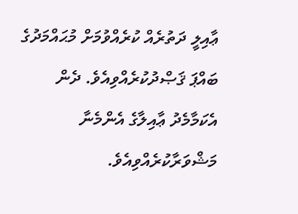ޢާއިލީ ދަތުރެއް ކުރެއްވުމަށް މުޙައްމަދުގެ ބައްޕަ ޤަޞްދުކުރެއްވިއެވެ. ދެން އެކަމާމެދު ޢާއިލާގެ އެންމެނާ މަޝްވަރާކުރެއްވިއެވެ.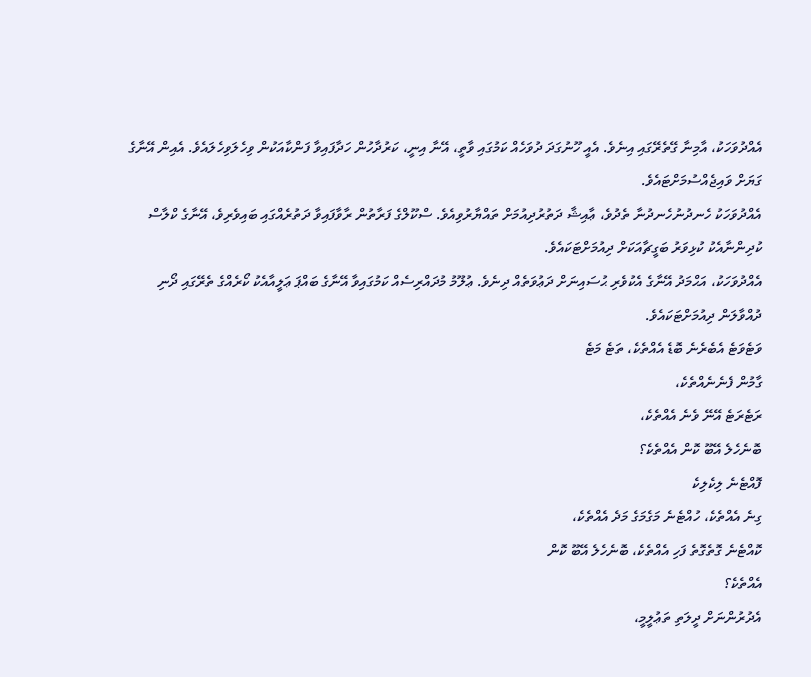އެއްދުވަހަކު، އާމިނާ ގޭތެރޭގައި އިނެވެ. އެއީ ހޫނުގަދަ ދުވަހެއް ކަމުގައި ވާތީ، އޭނާ އިނީ، ކަރުދާހުން ހަދާފައިވާ ފަންކާއަކުން ވިހެލަވިހެލައެވެ. އެއިން އޭނާގެ ގަޔަށް ވައިޖެއްސުމަށްޓައެވެ.
އެއްދުވަހަކު ހެނދުނުހެނދުނާ ތެދުވެ، ޢާއިޝާ ދަތުރުދިއުމަށް ތައްޔާރުވިއެވެ. ސްކޫލްގެ ފަރާތުން ރާވާފައިވާ ދަތުރެއްގައި ބައިވެރިވެ، އޭނާގެ ކްލާސް ކުދިންނާއެކު ކުޅިވަރު ބަގީޗާއަކަށް ދިއުމަށްޓަކައެވެ.
އެއްދުވަހަކު، އަޙްމަދު އޭނާގެ އެކުވެރި ޙުސައިނަށް ދަޢުވަތެއް ދިނެވެ. ޢުލޫމު މުދައްރިސެއް ކަމުގައިވާ އޭނާގެ ބައްޕަ ޢަލީއާއެކު ކޯރެއްގެ ތެރޭގައި ދޯނި ދުއްވާލަން ދިއުމަށްޓަކައެވެ.
ވަޓެވަޓެ އެބެރެނެ ބޮޑެ އެއްތެކެ، ތަޓެ މަޓެ
ގާމުން ފެނެނެއްތެކެ،
ރަޓެރަޓެ އޭނޭ ވެނެ އެއްތެކެ،
ބޮނެހެލެ އޭބޫ ކޮން އެއްތެކެ؟
ފޮއްޓެނެ ލިކެލިކެ
ގިނެ އެއްތެކެ، ހުއްޓެނެ މަގެމަގެ މަދެ އެއްތެކެ،
ކޮއްޓެނެ ގޮތެގޮތެ ފަހި އެއްތެކެ، ބޮނެހެލެ އޭބޫ ކޮން
އެއްތެކެ؟
އެދުރުންނަށް ދީލަތި ތަޢުލީމީ،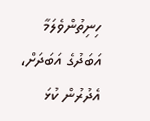ހިނިތުންވެލަމާ
އަބަދުގެ އަބަދަށް،
އެދުރުން ކުޅަ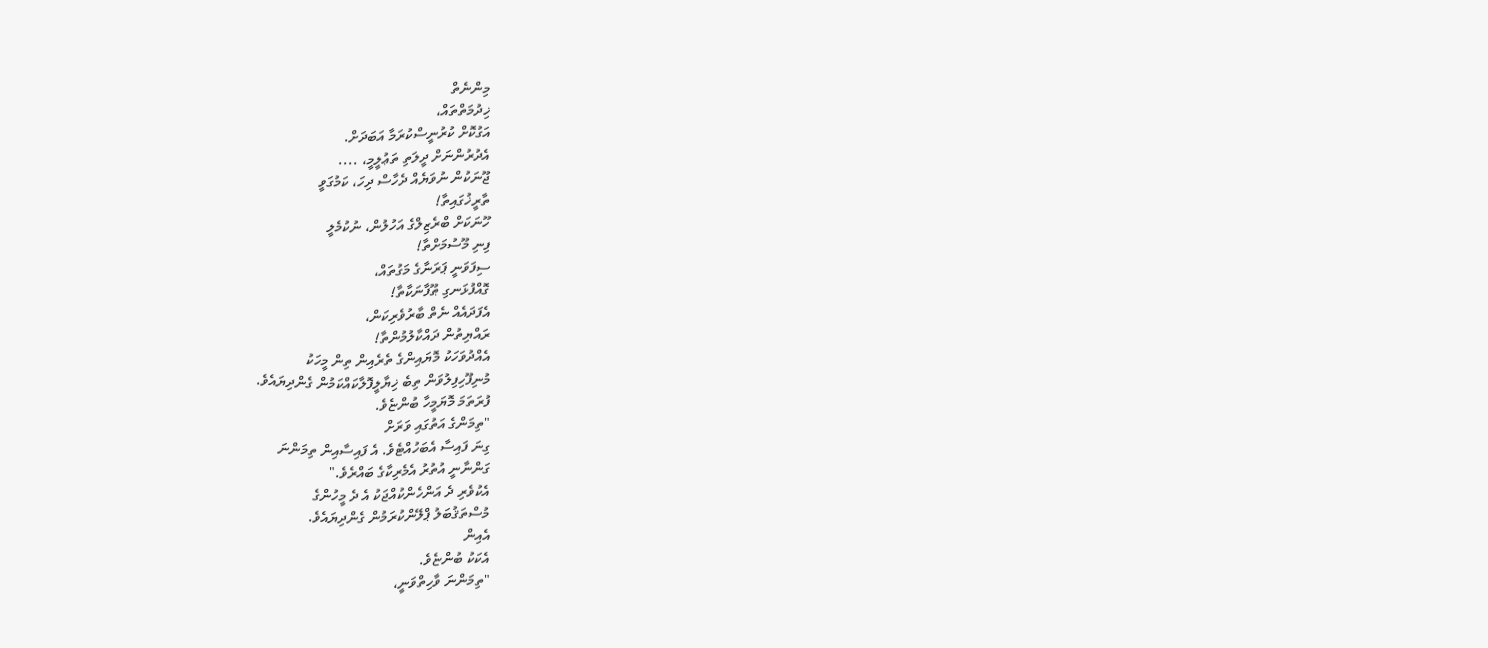މިންނެތް
ޚިދުމަތްތައް،
އަގުކޮށް ކުރުނީސްކުރަމާ އަބަދަށް.
އެދުރުންނަށް ދީލަތި ތަޢުލީމީ، ....
ޖޫނަކުން ނުވަޔެއް ދެހާސް ދިހަ، ކަމުގަވީ
ތާރީޚުގައިތާ!
ހޫނަކަށް ބްރެޒިލްގެ އަހުލުން، ނުކުމެލީ
ފިނި މޫސުމަށްތާ!
ސިފަވަނީ ޕަރަނާގެ މަގުތައް،
ގޮއްފުޅަނގި ޠޫފާނަކާތާ!
އެފަދައެއް ނެތް ބާރުވެރިކަން،
ރައްޔިތުން ދައްކާލުމުންތާ!
އެއްދުވަހަކު މޮޔައިންގެ ތެރެއިން ތިން މީހަކު
މުނިފޫހިފިލުވަން ތިބެ ޚިޔާލީފޮލާކައްކަމުން ގެންދިޔައެވެ.
ފުރަތަމަ މޮޔަމީހާ ބުންޏެވެ.
"ތިމަންގެ އަތުގައި ވަރަށް
ގިނަ ފައިސާ އެބަހުއްޓެވެ. އެ ފައިސާއިން ތިމަންނަ
ގަންނާނީ އުތުރު އެމެރިކާގެ ބައްރެވެ."
އެކުވެރި ދެ އަންހެންކުއްޖަކު އެ ދެ މީހުންގެ
މުސްތަޤުބަލު ޕްލޭންކުރަމުން ގެންދިޔައެވެ.
އެއިން
އެކަކު ބުންޏެވެ.
"ތިމަންނަ ވާހިތްވަނީ،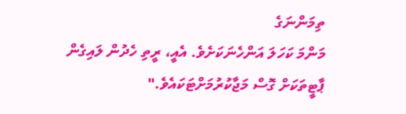ތިމަންނަގެ
މަންމަ ކަހަލަ އަންހެނަކަށެވެ. އެއީ، ރީތި ހެދުން ލައިގެން
ޕާޓީތަކަށް ގޮސް މަޖާކުރުމަށްޓަކައެވެ."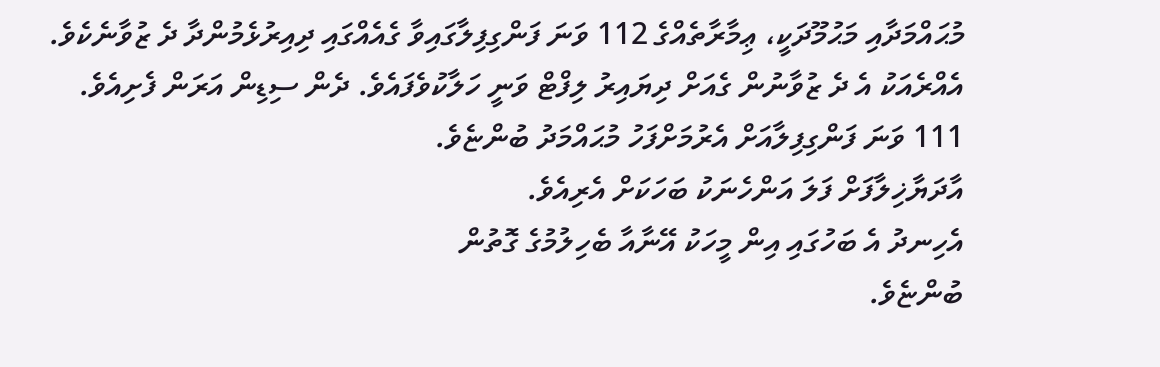މުޙައްމަދާއި މަޙުމޫދަކީ، ޢިމާރާތެއްގެ 112 ވަނަ ފަންގިފިލާގައިވާ ގެއެއްގައި ދިއިރުޅެމުންދާ ދެ ޒުވާނެކެވެ. އެއްރެއަކު އެ ދެ ޒުވާނުން ގެއަށް ދިޔައިރު ލިފްޓް ވަނީ ހަލާކުވެފައެވެ. ދެން ސިޑިން އަރަން ފެށިއެވެ. 111 ވަނަ ފަންގިފިލާއަށް އެރުމަށްފަހު މުޙައްމަދު ބުންޏެވެ.
އާދަޔާޚިލާފަށް ފަލަ އަންހެނަކު ބަހަކަށް އެރިއެވެ.
އެހިނދު އެ ބަހުގައި އިން މީހަކު އޭނާއާ ބެހިލުމުގެ ގޮތުން
ބުންޏެވެ.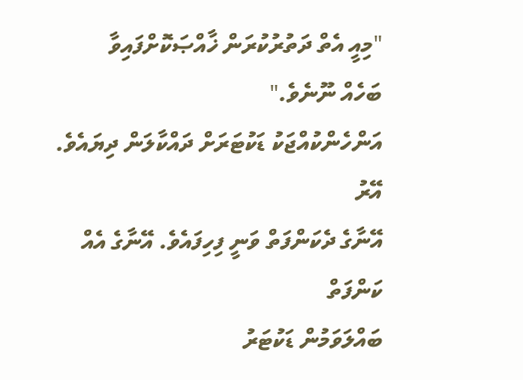"މިއީ އެތް ދަތުރުކުރަން ޚާއްޞަކޮށްފައިވާ
ބަހެއް ނޫނެވެ."
އަންހެންކުއްޖަކު ޑަކުޓަރަށް ދައްކާލަން ދިޔައެވެ. އޭރު
އޭނާގެ ދެކަންފަތް ވަނީ ފިހިފައެވެ. އޭނާގެ އެއް ކަންފަތް
ބައްލަވަމުން ޑަކުޓަރު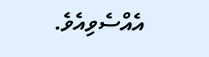އެއްސެވިއެވެ.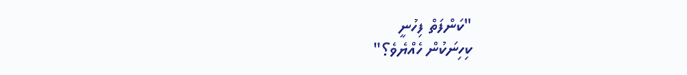"ކަންފަތް ފިހުނީ
ކިހިނަކުން ހެއްޔެވެ؟"